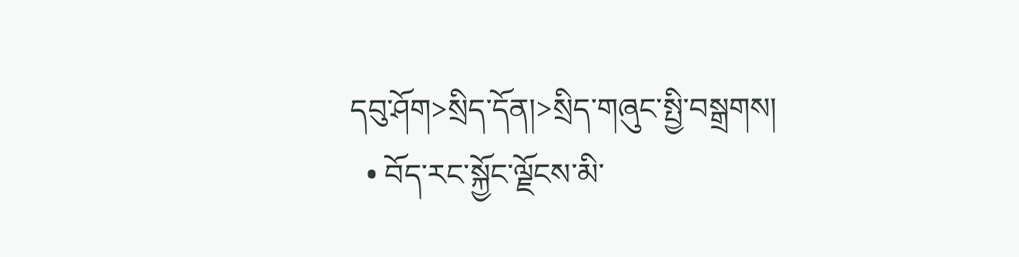དབུ་ཤོག>སྲིད་དོན།>སྲིད་གཞུང་སྤྱི་བསྒྲགས།
  • བོད་རང་སྐྱོང་ལྗོངས་མི་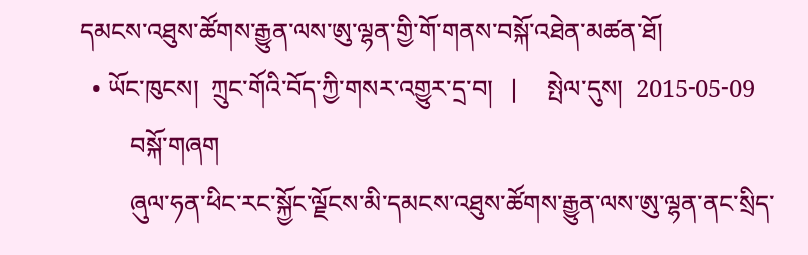དམངས་འཐུས་ཚོགས་རྒྱུན་ལས་ཨུ་ལྷན་གྱི་གོ་གནས་བསྐོ་འཐེན་མཚན་ཐོ།
  • ཡོང་ཁུངས།  ཀྲུང་གོའི་བོད་ཀྱི་གསར་འགྱུར་དྲ་བ།   |     སྤེལ་དུས།  2015-05-09
        བསྐོ་གཞག
        ཞུལ་ཧན་ཕིང་རང་སྐྱོང་ལྗོངས་མི་དམངས་འཐུས་ཚོགས་རྒྱུན་ལས་ཨུ་ལྷན་ནང་སྲིད་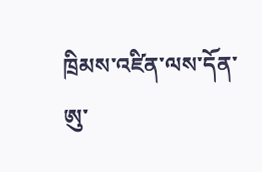ཁྲིམས་འཛིན་ལས་དོན་ཨུ་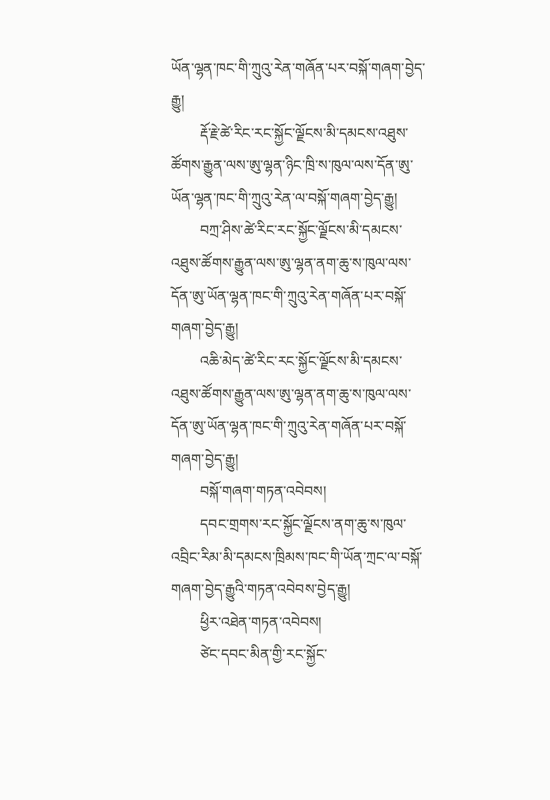ཡོན་ལྷན་ཁང་གི་ཀྲུའུ་རེན་གཞོན་པར་བསྐོ་གཞག་བྱེད་རྒྱུ།
        རྡོ་རྗེ་ཚེ་རིང་རང་སྐྱོང་ལྗོངས་མི་དམངས་འཐུས་ཚོགས་རྒྱུན་ལས་ཨུ་ལྷན་ཉིང་ཁྲི་ས་ཁུལ་ལས་དོན་ཨུ་ཡོན་ལྷན་ཁང་གི་ཀྲུའུ་རེན་ལ་བསྐོ་གཞག་བྱེད་རྒྱུ།
        བཀྲ་ཤིས་ཚེ་རིང་རང་སྐྱོང་ལྗོངས་མི་དམངས་འཐུས་ཚོགས་རྒྱུན་ལས་ཨུ་ལྷན་ནག་ཆུ་ས་ཁུལ་ལས་དོན་ཨུ་ཡོན་ལྷན་ཁང་གི་ཀྲུའུ་རེན་གཞོན་པར་བསྐོ་གཞག་བྱེད་རྒྱུ།
        འཆི་མེད་ཚེ་རིང་རང་སྐྱོང་ལྗོངས་མི་དམངས་འཐུས་ཚོགས་རྒྱུན་ལས་ཨུ་ལྷན་ནག་ཆུ་ས་ཁུལ་ལས་དོན་ཨུ་ཡོན་ལྷན་ཁང་གི་ཀྲུའུ་རེན་གཞོན་པར་བསྐོ་གཞག་བྱེད་རྒྱུ།
        བསྐོ་གཞག་གཏན་འབེབས།
        དབང་གྲགས་རང་སྐྱོང་ལྗོངས་ནག་ཆུ་ས་ཁུལ་འབྲིང་རིམ་མི་དམངས་ཁྲིམས་ཁང་གི་ཡོན་ཀྲང་ལ་བསྐོ་གཞག་བྱེད་རྒྱུའི་གཏན་འབེབས་བྱེད་རྒྱུ།
        ཕྱིར་འཐེན་གཏན་འབེབས།
        ཙེང་དབང་མིན་གྱི་རང་སྐྱོང་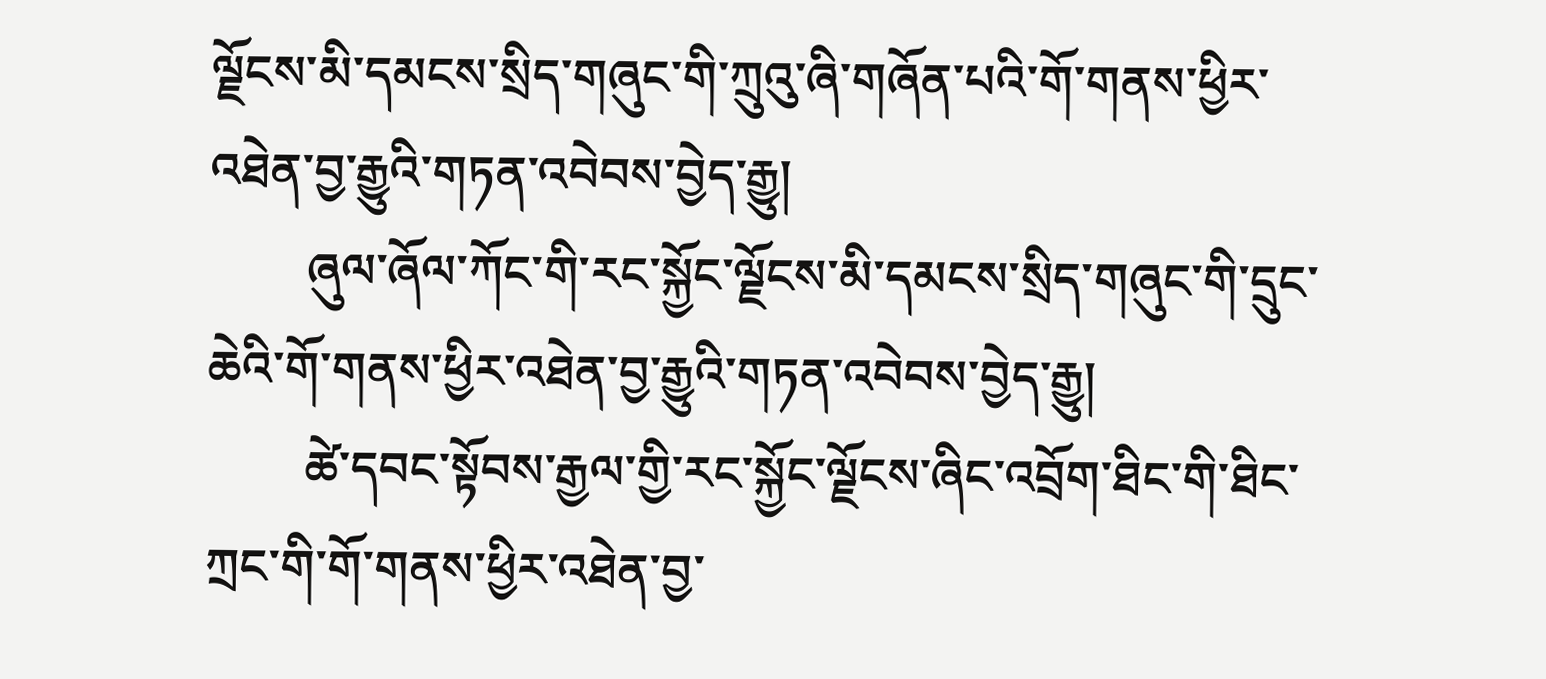ལྗོངས་མི་དམངས་སྲིད་གཞུང་གི་ཀྲུའུ་ཞི་གཞོན་པའི་གོ་གནས་ཕྱིར་འཐེན་བྱ་རྒྱུའི་གཏན་འབེབས་བྱེད་རྒྱུ།
        ཞུལ་ཞོལ་ཀོང་གི་རང་སྐྱོང་ལྗོངས་མི་དམངས་སྲིད་གཞུང་གི་དྲུང་ཆེའི་གོ་གནས་ཕྱིར་འཐེན་བྱ་རྒྱུའི་གཏན་འབེབས་བྱེད་རྒྱུ།
        ཚེ་དབང་སྟོབས་རྒྱལ་གྱི་རང་སྐྱོང་ལྗོངས་ཞིང་འབྲོག་ཐིང་གི་ཐིང་ཀྲང་གི་གོ་གནས་ཕྱིར་འཐེན་བྱ་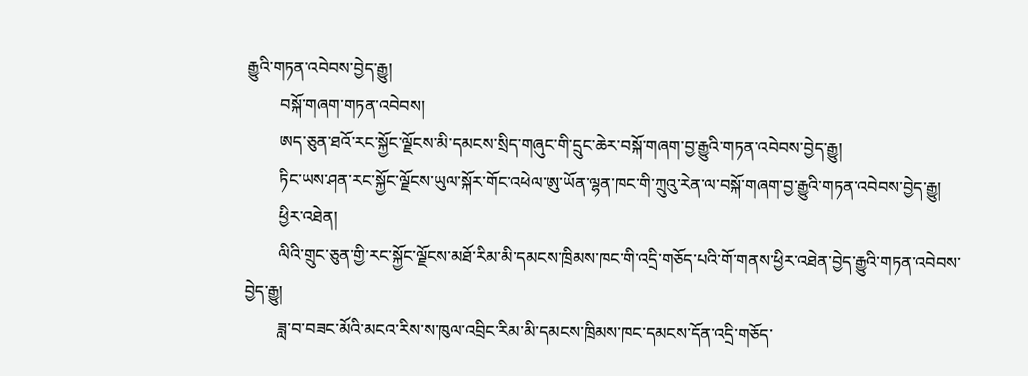རྒྱུའི་གཏན་འབེབས་བྱེད་རྒྱུ།
        བསྐོ་གཞག་གཏན་འབེབས།
        ཨད་ཅུན་ཐའོ་རང་སྐྱོང་ལྗོངས་མི་དམངས་སྲིད་གཞུང་གི་དྲུང་ཆེར་བསྐོ་གཞག་བྱ་རྒྱུའི་གཏན་འབེབས་བྱེད་རྒྱུ།
        ཏིང་ཡས་ཤན་རང་སྐྱོང་ལྗོངས་ཡུལ་སྐོར་གོང་འཕེལ་ཨུ་ཡོན་ལྷན་ཁང་གི་ཀྲུའུ་རེན་ལ་བསྐོ་གཞག་བྱ་རྒྱུའི་གཏན་འབེབས་བྱེད་རྒྱུ།
        ཕྱིར་འཐེན།
        ལིའི་གྲུང་ཅུན་གྱི་རང་སྐྱོང་ལྗོངས་མཐོ་རིམ་མི་དམངས་ཁྲིམས་ཁང་གི་འདྲི་གཅོད་པའི་གོ་གནས་ཕྱིར་འཐེན་བྱེད་རྒྱུའི་གཏན་འབེབས་བྱེད་རྒྱུ།
        ཟླ་བ་བཟང་མོའི་མངའ་རིས་ས་ཁུལ་འབྲིང་རིམ་མི་དམངས་ཁྲིམས་ཁང་དམངས་དོན་འདྲི་གཅོད་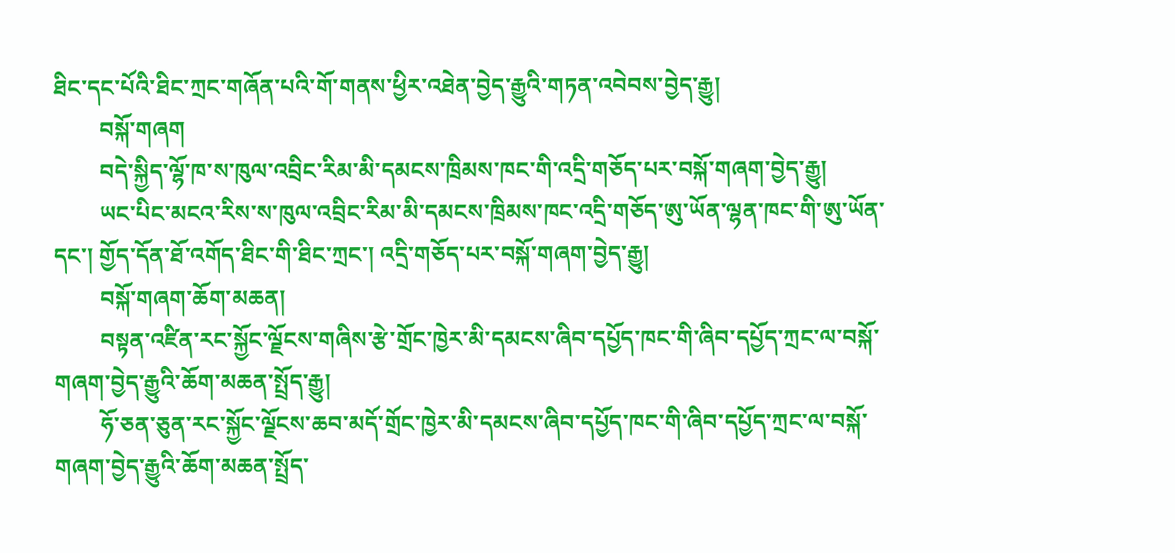ཐིང་དང་པོའི་ཐིང་ཀྲང་གཞོན་པའི་གོ་གནས་ཕྱིར་འཐེན་བྱེད་རྒྱུའི་གཏན་འབེབས་བྱེད་རྒྱུ།
        བསྐོ་གཞག
        བདེ་སྐྱིད་ལྷོ་ཁ་ས་ཁུལ་འབྲིང་རིམ་མི་དམངས་ཁྲིམས་ཁང་གི་འདྲི་གཅོད་པར་བསྐོ་གཞག་བྱེད་རྒྱུ།
        ཡང་པིང་མངའ་རིས་ས་ཁུལ་འབྲིང་རིམ་མི་དམངས་ཁྲིམས་ཁང་འདྲི་གཅོད་ཨུ་ཡོན་ལྷན་ཁང་གི་ཨུ་ཡོན་དང་། གྱོད་དོན་ཐོ་འགོད་ཐིང་གི་ཐིང་ཀྲང་། འདྲི་གཅོད་པར་བསྐོ་གཞག་བྱེད་རྒྱུ།
        བསྐོ་གཞག་ཆོག་མཆན།
        བསྟན་འཛིན་རང་སྐྱོང་ལྗོངས་གཞིས་རྩེ་གྲོང་ཁྱེར་མི་དམངས་ཞིབ་དཔྱོད་ཁང་གི་ཞིབ་དཔྱོད་ཀྲང་ལ་བསྐོ་གཞག་བྱེད་རྒྱུའི་ཆོག་མཆན་སྤྲོད་རྒྱུ།
        ཧོ་ཅན་ཅུན་རང་སྐྱོང་ལྗོངས་ཆབ་མདོ་གྲོང་ཁྱེར་མི་དམངས་ཞིབ་དཔྱོད་ཁང་གི་ཞིབ་དཔྱོད་ཀྲང་ལ་བསྐོ་གཞག་བྱེད་རྒྱུའི་ཆོག་མཆན་སྤྲོད་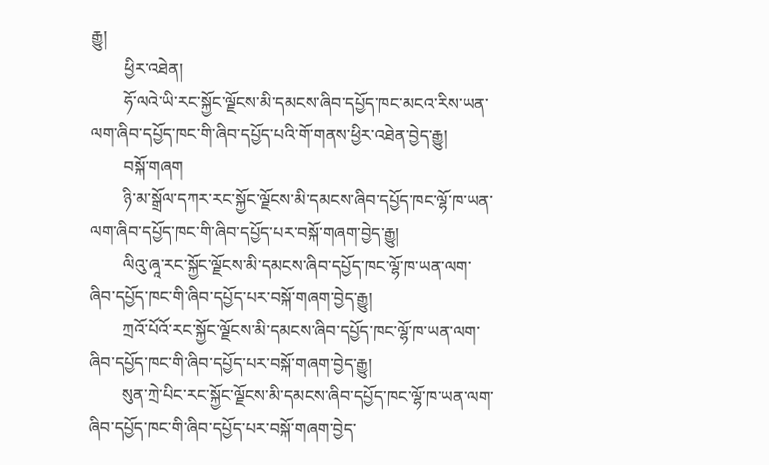རྒྱུ།
        ཕྱིར་འཐེན།
        ཧོ་ལའེ་ཡི་རང་སྐྱོང་ལྗོངས་མི་དམངས་ཞིབ་དཔྱོད་ཁང་མངའ་རིས་ཡན་ལག་ཞིབ་དཔྱོད་ཁང་གི་ཞིབ་དཔྱོད་པའི་གོ་གནས་ཕྱིར་འཐེན་བྱེད་རྒྱུ།
        བསྐོ་གཞག
        ཉི་མ་སྒྲོལ་དཀར་རང་སྐྱོང་ལྗོངས་མི་དམངས་ཞིབ་དཔྱོད་ཁང་ལྷོ་ཁ་ཡན་ལག་ཞིབ་དཔྱོད་ཁང་གི་ཞིབ་དཔྱོད་པར་བསྐོ་གཞག་བྱེད་རྒྱུ།
        ལིའུ་ཞཱ་རང་སྐྱོང་ལྗོངས་མི་དམངས་ཞིབ་དཔྱོད་ཁང་ལྷོ་ཁ་ཡན་ལག་ཞིབ་དཔྱོད་ཁང་གི་ཞིབ་དཔྱོད་པར་བསྐོ་གཞག་བྱེད་རྒྱུ།
        ཀྲའོ་པོའོ་རང་སྐྱོང་ལྗོངས་མི་དམངས་ཞིབ་དཔྱོད་ཁང་ལྷོ་ཁ་ཡན་ལག་ཞིབ་དཔྱོད་ཁང་གི་ཞིབ་དཔྱོད་པར་བསྐོ་གཞག་བྱེད་རྒྱུ།
        སུན་ཀྲེ་པིང་རང་སྐྱོང་ལྗོངས་མི་དམངས་ཞིབ་དཔྱོད་ཁང་ལྷོ་ཁ་ཡན་ལག་ཞིབ་དཔྱོད་ཁང་གི་ཞིབ་དཔྱོད་པར་བསྐོ་གཞག་བྱེད་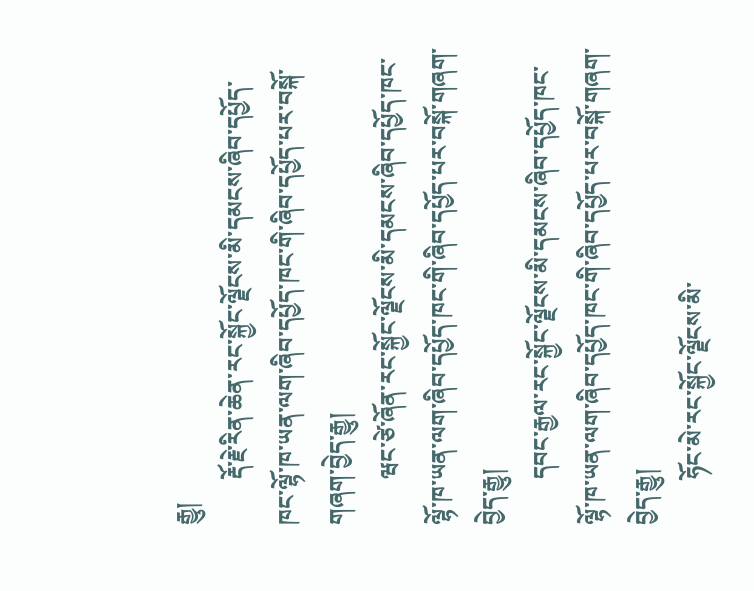རྒྱུ།
        རྡོ་རྗེ་རིན་ཆེན་རང་སྐྱོང་ལྗོངས་མི་དམངས་ཞིབ་དཔྱོད་ཁང་ལྷོ་ཁ་ཡན་ལག་ཞིབ་དཔྱོད་ཁང་གི་ཞིབ་དཔྱོད་པར་བསྐོ་གཞག་བྱེད་རྒྱུ།
        ཝང་ཙེ་ཞོན་རང་སྐྱོང་ལྗོངས་མི་དམངས་ཞིབ་དཔྱོད་ཁང་ལྷོ་ཁ་ཡན་ལག་ཞིབ་དཔྱོད་ཁང་གི་ཞིབ་དཔྱོད་པར་བསྐོ་གཞག་བྱེད་རྒྱུ།
        དབང་རྒྱལ་རང་སྐྱོང་ལྗོངས་མི་དམངས་ཞིབ་དཔྱོད་ཁང་ལྷོ་ཁ་ཡན་ལག་ཞིབ་དཔྱོད་ཁང་གི་ཞིབ་དཔྱོད་པར་བསྐོ་གཞག་བྱེད་རྒྱུ།
        ཧོང་མེ་རང་སྐྱོང་ལྗོངས་མི་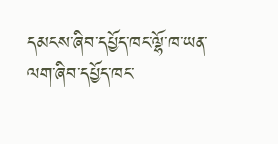དམངས་ཞིབ་དཔྱོད་ཁང་ལྷོ་ཁ་ཡན་ལག་ཞིབ་དཔྱོད་ཁང་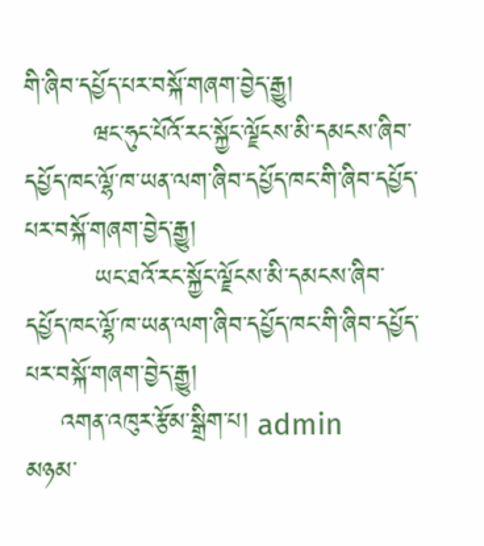གི་ཞིབ་དཔྱོད་པར་བསྐོ་གཞག་བྱེད་རྒྱུ།
        ཝང་ཧུང་པོའོ་རང་སྐྱོང་ལྗོངས་མི་དམངས་ཞིབ་དཔྱོད་ཁང་ལྷོ་ཁ་ཡན་ལག་ཞིབ་དཔྱོད་ཁང་གི་ཞིབ་དཔྱོད་པར་བསྐོ་གཞག་བྱེད་རྒྱུ།
        ཡང་ཐའོ་རང་སྐྱོང་ལྗོངས་མི་དམངས་ཞིབ་དཔྱོད་ཁང་ལྷོ་ཁ་ཡན་ལག་ཞིབ་དཔྱོད་ཁང་གི་ཞིབ་དཔྱོད་པར་བསྐོ་གཞག་བྱེད་རྒྱུ།
    འགན་འཁུར་རྩོམ་སྒྲིག་པ། admin
མཉམ་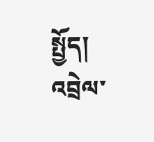སྤྱོད།
འབྲེལ་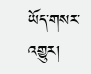ཡོད་གསར་འགྱུར།